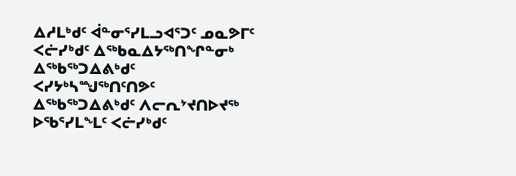ᐃᓱᒪᒃᑯᑦ ᐋᓐᓂᕐᓯᒪᓗᐊᕐᑐᑦ ᓄᓇᕗᒥᑦ ᐸᓖᓯᒃᑯᑦ ᐃᖅᑲᓇᐃᔭᖅᑎᖏᓐᓂᒃ ᐃᖅᑲᖅᑐᐃᕕᒃᑯᑦ ᐸᓯᔭᒃᓴᙳᖅᑎᑦᑎᕗᑦ
ᐃᖅᑲᖅᑐᐃᕕᒃᑯᑦ ᐱᓕᕆᔾᔪᑎᐅᔪᖅ ᐅᖃᕐᓯᒪᖕᒪᑦ ᐸᓖᓯᒃᑯᑦ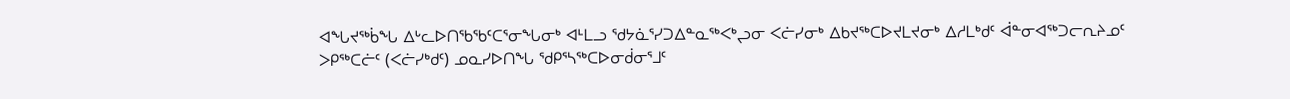ᐊᖓᔪᖅᑳᖓ ᐃᒡᓚᐅᑎᖃᖃᑦᑕᕐᓂᖓᓂᒃ ᐊᒻᒪᓗ ᖁᔭᓈᕐᓯᑐᐃᓐᓇᖅᐸᒃᖢᓂ ᐸᓖᓯᓂᒃ ᐃᑲᔪᖅᑕᐅᔪᒪᔪᓂᒃ ᐃᓱᒪᒃᑯᑦ ᐋᓐᓂᐊᖅᑐᓕᕆᔨᓄᑦ
ᐳᑭᖅᑕᓖᑦ (ᐸᓖᓯᒃᑯᑦ) ᓄᓇᓯᐅᑎᖓ ᖁᑭᕐᓴᖅᑕᐅᓂᑰᓂᕐᒧᑦ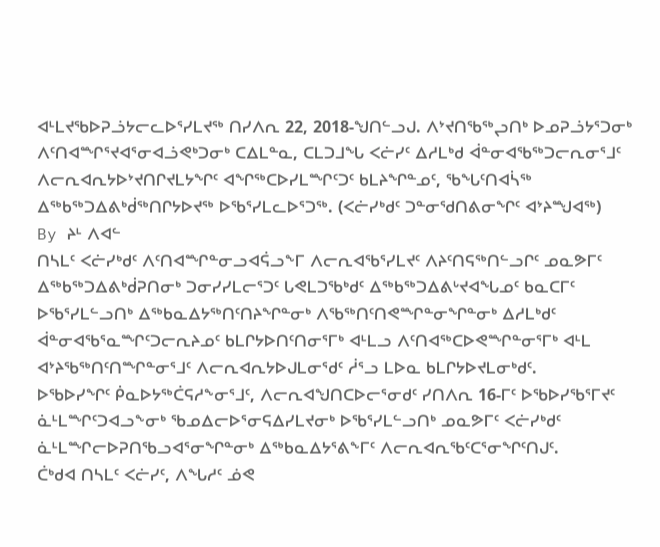ᐊᒻᒪᔪᖃᐅᕈᓘᔭᓕᓚᐅᕐᓯᒪᔪᖅ ᑎᓯᐱᕆ 22, 2018-ᖑᑎᓪᓗᒍ. ᐱᔾᔪᑎᖃᖅᖢᑎᒃ ᐅᓄᕈᓘᔭᕐᑐᓂᒃ ᐱᑦᑎᐊᙱᕐᔪᐊᕐᓂᐊᓘᕙᒃᑐᓂᒃ ᑕᐃᒪᓐᓇ, ᑕᒪᑐᒧᖓ ᐸᓖᓯᑦ ᐃᓱᒪᒃᑯ ᐋᓐᓂᐊᖃᖅᑐᓕᕆᓂᕐᒧᑦ ᐱᓕᕆᐊᕆᔭᐅᔾᔪᑎᒋᔪᒪᔭᖏᑦ ᐊᖏᖅᑕᐅᓯᒪᙱᑦᑐᑦ ᑲᒪᔨᖏᓐᓄᑦ, ᖃᖓᑦᑎᐊᓵᖅ ᐃᖅᑲᖅᑐᐃᕕᒃᑰᖅᑎᒋᔭᐅᔪᖅ ᐅᖃᕐᓯᒪᓚᐅᕐᑐᖅ. (ᐸᓖᓯᒃᑯᑦ ᑐᓐᓂᖁᑎᕕᓂᖏᑦ ᐊᔾᔨᙳᐊᖅ)
By ᔨᒻ ᐱᐊᓪ
ᑎᓴᒪᑦ ᐸᓖᓯᒃᑯᑦ ᐱᑦᑎᐊᙱᓐᓂᓗᐊᕌᓗᖕᒥ ᐱᓕᕆᐊᖃᕐᓯᒪᔪᑦ ᐱᔨᑦᑎᕋᖅᑎᓪᓗᒋᑦ ᓄᓇᕗᒥᑦ ᐃᖅᑲᖅᑐᐃᕕᒃᑰᕈᑎᓂᒃ ᑐᓂᓯᓯᒪᓕᕐᑐᑦ ᒐᕙᒪᑐᖃᒃᑯᑦ ᐃᖅᑲᖅᑐᐃᕕᒡᔪᐊᖓᓄᑦ ᑲᓇᑕᒥᑦ ᐅᖃᕐᓯᒪᓪᓗᑎᒃ ᐃᖅᑲᓇᐃᔭᖅᑎᑦᑎᔨᖏᓐᓂᒃ ᐱᖃᖅᑎᑦᑎᕙᙱᓐᓂᖏᓐᓂᒃ ᐃᓱᒪᒃᑯᑦ ᐋᓐᓂᐊᖃᕐᓇᙱᑦᑐᓕᕆᔨᓄᑦ ᑲᒪᒋᔭᐅᑎᑦᑎᓂᕐᒥᒃ ᐊᒻᒪᓗ ᐱᑦᑎᐊᖅᑕᐅᕙᙱᓐᓂᕐᒥᒃ ᐊᒻᒪ ᐊᔾᔨᖃᖅᑎᑦᑎᙱᓐᓂᕐᒧᑦ ᐱᓕᕆᐊᕆᔭᐅᒍᒪᓂᕐᑯᑦ ᓲᕐᓗ ᒪᐅᓇ ᑲᒪᒋᔭᐅᔪᒪᓂᒃᑯᑦ.
ᐅᖃᐅᓯᖏᑦ ᑮᓇᐅᔭᖅᑖᕋᓱᖕᓂᕐᒧᑦ, ᐱᓕᕆᐊᖑᑎᑕᐅᓕᕐᓂᑯᑦ ᓯᑎᐱᕆ 16-ᒥᑦ ᐅᖃᐅᓯᖃᕐᒥᔪᑦ ᓈᒻᒪᙱᑦᑐᐊᓗᖕᓂᒃ ᖃᓄᐃᓕᐅᕐᓂᕋᐃᓯᒪᔪᓂᒃ ᐅᖃᕐᓯᒪᓪᓗᑎᒃ ᓄᓇᕗᒥᑦ ᐸᓖᓯᒃᑯᑦ ᓈᒻᒪᙱᓕᐅᕈᑎᖃᓗᐊᕐᓂᖏᓐᓂᒃ ᐃᖅᑲᓇᐃᔭᕐᕕᖕᒥᑦ ᐱᓕᕆᐊᕆᖃᑦᑕᕐᓂᖏᑦᑎᒍᑦ.
ᑖᒃᑯᐊ ᑎᓴᒪᑦ ᐸᓖᓯᑦ, ᐱᖓᓱᑦ ᓅᕙ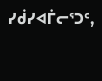ᓯᑰᓯᐊᒦᓕᕐᑐᑦ,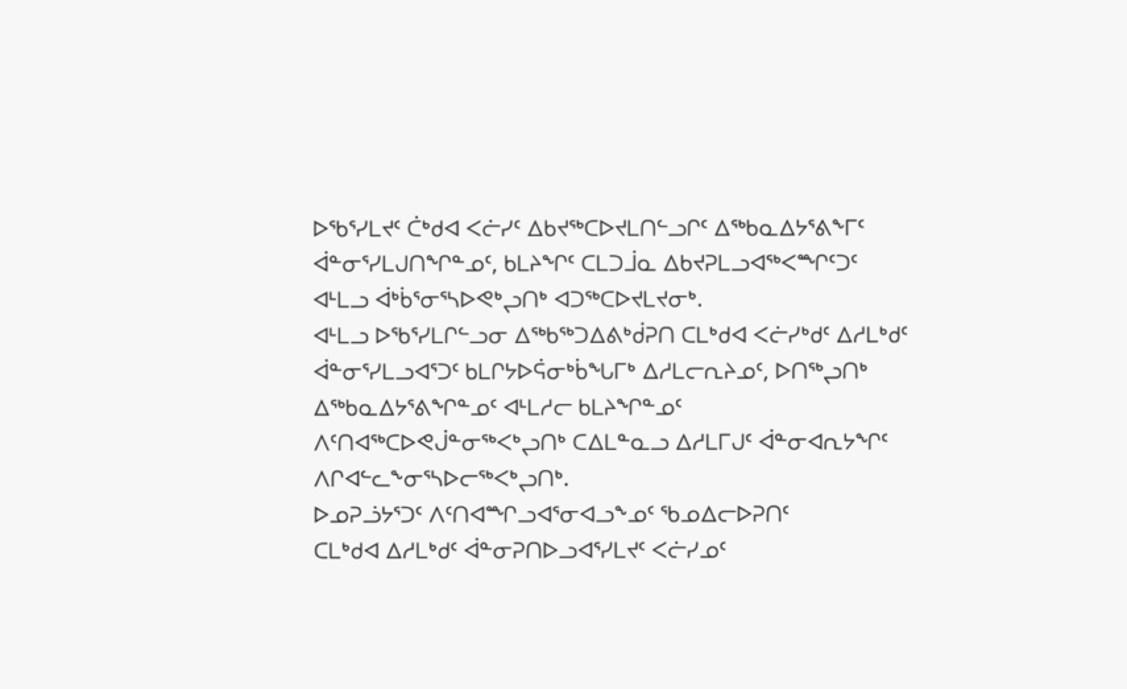ᐅᖃᕐᓯᒪᔪᑦ ᑖᒃᑯᐊ ᐸᓖᓯᑦ ᐃᑲᔪᖅᑕᐅᔪᒪᑎᓪᓗᒋᑦ ᐃᖅᑲᓇᐃᔭᕐᕕᖕᒥᑦ ᐋᓐᓂᕐᓯᒪᒍᑎᖏᓐᓄᑦ, ᑲᒪᔨᖏᑦ ᑕᒪᑐᒨᓇ ᐃᑲᔪᕈᒪᓗᐊᖅᐸᙱᑦᑐᑦ ᐊᒻᒪᓗ ᐋᒃᑳᕐᓂᕐᓴᐅᕙᒃᖢᑎᒃ ᐊᑐᖅᑕᐅᔪᒪᔪᓂᒃ.
ᐊᒻᒪᓗ ᐅᖃᕐᓯᒪᒋᓪᓗᓂ ᐃᖅᑲᖅᑐᐃᕕᒃᑰᕈᑎ ᑕᒪᒃᑯᐊ ᐸᓖᓯᒃᑯᑦ ᐃᓱᒪᒃᑯᑦ ᐋᓐᓂᕐᓯᒪᓗᐊᕐᑐᑦ ᑲᒪᒋᔭᐅᕌᓂᒃᑳᖓᒥᒃ ᐃᓱᒪᓕᕆᔨᓄᑦ, ᐅᑎᖅᖢᑎᒃ ᐃᖅᑲᓇᐃᔭᕐᕕᖏᓐᓄᑦ ᐊᒻᒪᓱᓕ ᑲᒪᔨᖏᓐᓄᑦ ᐱᑦᑎᐊᖅᑕᐅᕙᒎᓐᓂᖅᐸᒃᖢᑎᒃ ᑕᐃᒪᓐᓇᓗ ᐃᓱᒪᒥᒍᑦ ᐋᓐᓂᐊᕆᔭᖏᑦ ᐱᒋᐊᓪᓚᖕᓂᕐᓴᐅᓕᖅᐸᒃᖢᑎᒃ.
ᐅᓄᕈᓘᔭᕐᑐᑦ ᐱᑦᑎᐊᙱᓗᐊᕐᓂᐊᓗᖕᓄᑦ ᖃᓄᐃᓕᐅᕈᑎᑦ
ᑕᒪᒃᑯᐊ ᐃᓱᒪᒃᑯᑦ ᐋᓐᓂᕈᑎᐅᓗᐊᕐᓯᒪᔪᑦ ᐸᓖᓯᓄᑦ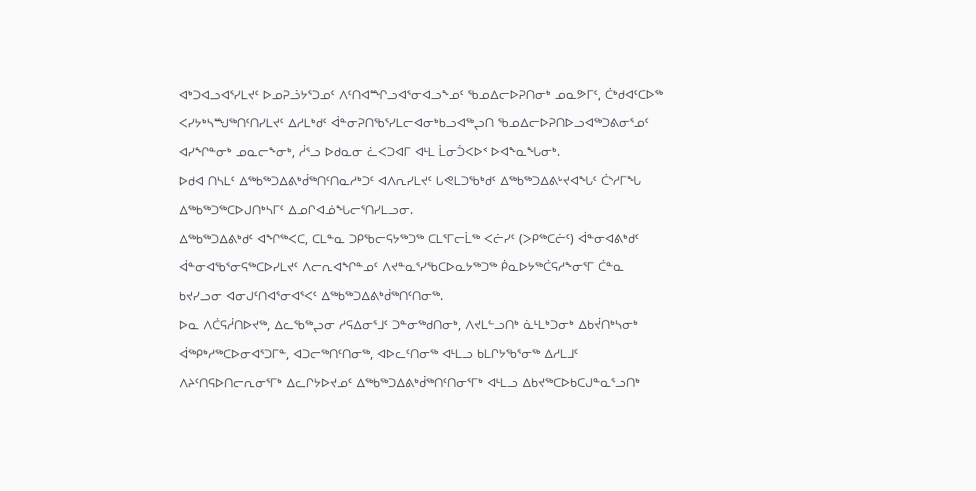ᐊᒃᑐᐊᓗᐊᕐᓯᒪᔪᑦ ᐅᓄᕈᓘᔭᕐᑐᓄᑦ ᐱᑦᑎᐊᙱᓗᐊᕐᓂᐊᓗᖕᓄᑦ ᖃᓄᐃᓕᐅᕈᑎᓂᒃ ᓄᓇᕗᒥᑦ, ᑖᒃᑯᐊᑦᑕᐅᖅ ᐸᓯᔭᒃᓴᙳᖅᑎᑦᑎᓯᒪᔪᑦ ᐃᓱᒪᒃᑯᑦ ᐋᓐᓂᕈᑎᖃᕐᓯᒪᓕᐊᓂᒃᑲᓗᐊᖅᖢᑎ ᖃᓄᐃᓕᐅᕈᑎᐅᓗᐊᖅᑐᕕᓂᕐᓄᑦ ᐊᓯᖏᓐᓂᒃ ᓄᓇᓕᖕᓂᒃ, ᓲᕐᓗ ᐅᑯᓇᓂ ᓛᐸᑐᐊᒥ ᐊᒻᒪ ᒫᓂᑑᐸᐅᑉ ᐅᐊᖕᓇᖓᓂᒃ.
ᐅᑯᐊ ᑎᓴᒪᑦ ᐃᖅᑲᖅᑐᐃᕕᒃᑰᖅᑎᑦᑎᓇᓱᒃᑐᑦ ᐊᐱᕆᓯᒪᔪᑦ ᒐᕙᒪᑐᖃᒃᑯᑦ ᐃᖅᑲᖅᑐᐃᕕᒡᔪᐊᖓᑦ ᑖᔅᓱᒥᖓ ᐃᖅᑲᖅᑐᖅᑕᐅᒍᑎᒃᓴᒥᑦ ᐃᓄᒋᐊᓅᖓᓕᕐᑎᓯᒪᓗᓂ.
ᐃᖅᑲᖅᑐᐃᕕᒃᑯᑦ ᐊᖏᖅᐸᑕ, ᑕᒪᓐᓇ ᑐᑭᖃᓕᕋᔭᖅᑐᖅ ᑕᒪᕐᒥᓕᒫᖅ ᐸᓖᓯᑦ (ᐳᑭᖅᑕᓖᑦ) ᐋᓐᓂᐊᕕᒃᑯᑦ ᐋᓐᓂᐊᖃᕐᓂᕋᖅᑕᐅᓯᒪᔪᑦ ᐱᓕᕆᐊᖏᓐᓄᑦ ᐱᔪᓐᓇᕐᓯᖃᑕᐅᓇᔭᖅᑐᖅ ᑮᓇᐅᔭᖅᑖᕋᓱᖕᓂᕐᒥ ᑖᓐᓇ ᑲᔪᓯᓗᓂ ᐊᓂᒍᑦᑎᐊᕐᓂᐊᕐᐸᑦ ᐃᖅᑲᖅᑐᐃᕕᒃᑰᖅᑎᑦᑎᓂᖅ.
ᐅᓇ ᐱᑖᕋᓲᑎᐅᔪᖅ, ᐃᓚᖃᖅᖢᓂ ᓱᕋᐃᓂᕐᒧᑦ ᑐᓐᓂᖅᑯᑎᓂᒃ, ᐱᔪᒪᓪᓗᑎᒃ ᓈᒻᒪᒃᑐᓂᒃ ᐃᑲᔫᑎᒃᓴᓂᒃ ᐋᖅᑭᒃᓱᖅᑕᐅᓂᐊᕐᑐᒥᓐ, ᐊᑐᓕᖅᑎᑦᑎᓂᖅ, ᐊᐅᓚᑦᑎᓂᖅ ᐊᒻᒪᓗ ᑲᒪᒋᔭᖃᕐᓂᖅ ᐃᓱᒪᒧᑦ ᐱᔨᑦᑎᕋᐅᑎᓕᕆᓂᕐᒥᒃ ᐃᓚᒋᔭᐅᔪᓄᑦ ᐃᖅᑲᖅᑐᐃᕕᒃᑰᖅᑎᑦᑎᓂᕐᒥᒃ ᐊᒻᒪᓗ ᐃᑲᔪᖅᑕᐅᑲᑕᒍᓐᓇᕐᓗᑎᒃ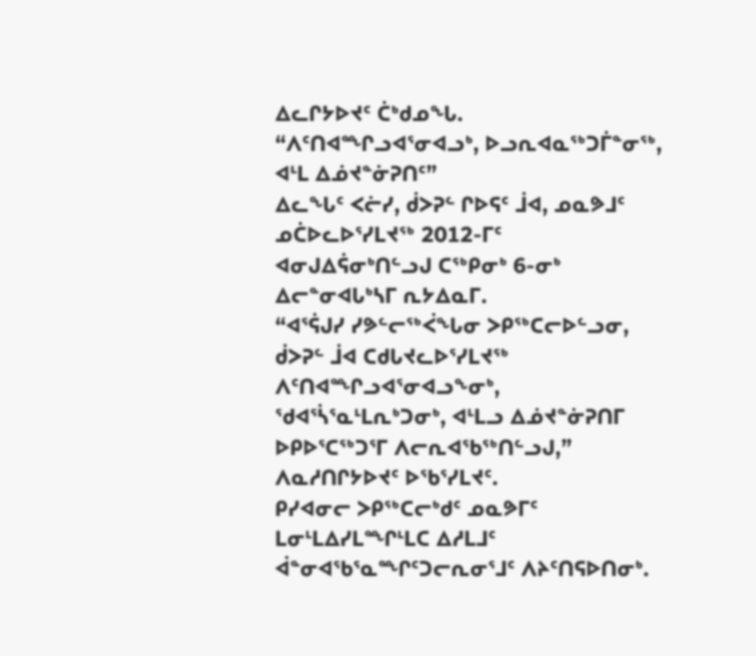ᐃᓚᒋᔭᐅᔪᑦ ᑖᒃᑯᓄᖓ.
“ᐱᑦᑎᐊᙱᓗᐊᕐᓂᐊᓗᒃ, ᐅᓗᕆᐊᓇᖅᑐᒦᓐᓂᖅ, ᐊᒻᒪ ᐃᓅᔪᓐᓃᕈᑎᑦ”
ᐃᓚᖓᑦ ᐸᓖᓯ, ᑰᐳᕈᓪ ᒋᐅᕋᑦ ᒨᐊ, ᓄᓇᕗᒧᑦ ᓄᑖᐅᓚᐅᕐᓯᒪᔪᖅ 2012-ᒥᑦ ᐊᓂᒍᐃᕌᓂᒃᑎᓪᓗᒍ ᑕᖅᑭᓂᒃ 6-ᓂᒃ ᐃᓕᓐᓂᐊᒐᒃᓴᒥ ᕆᔭᐃᓇᒥ.
“ᐊᕐᕌᒍᓯ ᓯᕗᓪᓕᖅᐹᖓᓂ ᐳᑭᖅᑕᓕᐅᓪᓗᓂ, ᑰᐳᕈᓪ ᒨᐊ ᑕᑯᒐᔪᓚᐅᕐᓯᒪᔪᖅ ᐱᑦᑎᐊᙱᓗᐊᕐᓂᐊᓗᖕᓂᒃ, ᖁᐊᕐᓵᕐᓇᒻᒪᕆᒃᑐᓂᒃ, ᐊᒻᒪᓗ ᐃᓅᔪᓐᓃᕈᑎᒥ ᐅᑭᐅᕐᑕᖅᑐᕐᒥ ᐱᓕᕆᐊᖃᖅᑎᓪᓗᒍ,” ᐱᓇᓱᑎᒋᔭᐅᔪᑦ ᐅᖃᕐᓯᒪᔪᑦ.
ᑭᓯᐊᓂᓕ ᐳᑭᖅᑕᓕᒃᑯᑦ ᓄᓇᕗᒥᑦ ᒪᓂᒻᒪᐃᓯᒪᙱᒻᒪᑕ ᐃᓱᒪᒧᑦ ᐋᓐᓂᐊᖃᕐᓇᙱᑦᑐᓕᕆᓂᕐᒧᑦ ᐱᔨᑦᑎᕋᐅᑎᓂᒃ.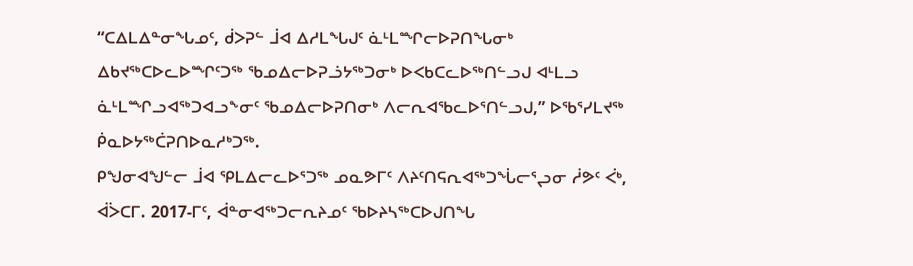“ᑕᐃᒪᐃᓐᓂᖓᓄᑦ, ᑰᐳᕈᓪ ᒨᐊ ᐃᓱᒪᖓᒍᑦ ᓈᒻᒪᙱᓕᐅᕈᑎᖓᓂᒃ ᐃᑲᔪᖅᑕᐅᓚᐅᙱᑦᑐᖅ ᖃᓄᐃᓕᐅᕈᓘᔭᖅᑐᓂᒃ ᐅᐸᑲᑕᓚᐅᖅᑎᓪᓗᒍ ᐊᒻᒪᓗ ᓈᒻᒪᙱᓗᐊᖅᑐᐊᓗᖕᓂᑦ ᖃᓄᐃᓕᐅᕈᑎᓂᒃ ᐱᓕᕆᐊᖃᓚᐅᕐᑎᓪᓗᒍ,” ᐅᖃᕐᓯᒪᔪᖅ ᑮᓇᐅᔭᖅᑖᕈᑎᐅᓇᓱᒃᑐᖅ.
ᑭᖑᓂᐊᖑᓪᓕ ᒨᐊ ᕿᒪᐃᓕᓚᐅᕐᑐᖅ ᓄᓇᕗᒥᑦ ᐱᔨᑦᑎᕋᕆᐊᖅᑐᖔᓕᕐᖢᓂ ᓲᕗᑦ ᐹᒃ, ᐋᐴᑕᒥ. 2017-ᒥᑦ, ᐋᓐᓂᐊᖅᑐᓕᕆᔨᓄᑦ ᖃᐅᔨᓴᖅᑕᐅᒍᑎᖓ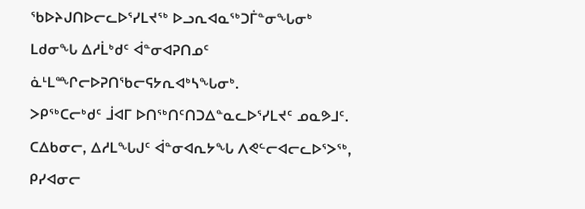ᖃᐅᔨᒍᑎᐅᓕᓚᐅᕐᓯᒪᔪᖅ ᐅᓗᕆᐊᓇᖅᑐᒦᓐᓂᖓᓂᒃ ᒪᑯᓂᖓ ᐃᓱᒫᒃᑯᑦ ᐋᓐᓂᐊᕈᑎᓄᑦ ᓈᒻᒪᙱᓕᐅᕈᑎᖃᓕᕋᔭᕆᐊᒃᓴᖓᓂᒃ.
ᐳᑭᖅᑕᓕᒃᑯᑦ ᒨᐊᒥ ᐅᑎᖅᑎᑦᑎᑐᐃᓐᓇᓚᐅᕐᓯᒪᔪᑦ ᓄᓇᕗᒧᑦ. ᑕᐃᑲᓂᓕ, ᐃᓱᒪᖓᒍᑦ ᐋᓐᓂᐊᕆᔭᖓ ᐱᕙᓪᓕᐊᓕᓚᐅᕐᐳᖅ, ᑭᓯᐊᓂᓕ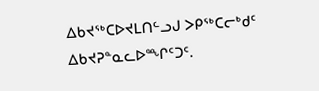ᐃᑲᔪᖅᑕᐅᔪᒪᑎᓪᓗᒍ ᐳᑭᖅᑕᓕᒃᑯᑦ ᐃᑲᔪᕈᓐᓇᓚᐅᙱᑦᑐᑦ.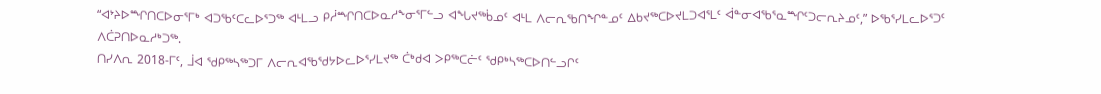“ᐊᔾᔨᐅᙱᑎᑕᐅᓂᕐᒥᒃ ᐊᑐᖃᑦᑕᓚᐅᕐᑐᖅ ᐊᒻᒪᓗ ᑭᓲᙱᑎᑕᐅᓇᓱᖕᓂᕐᒥᓪᓗ ᐊᖓᔪᖅᑳᓄᑦ ᐊᒻᒪ ᐱᓕᕆᖃᑎᖏᓐᓄᑦ ᐃᑲᔪᖅᑕᐅᔪᒪᑐᐊᕐᒪᑦ ᐋᓐᓂᐊᖃᕐᓇᙱᑦᑐᓕᕆᔨᓄᑦ,” ᐅᖃᕐᓯᒪᓚᐅᕐᑐᑦ ᐱᑖᕈᑎᐅᓇᓱᒃᑐᖅ.
ᑎᓯᐱᕆ 2018-ᒥᑦ, ᒨᐊ ᖁᑭᖅᓴᖅᑐᒥ ᐱᓕᕆᐊᖃᖁᔭᐅᓚᐅᕐᓯᒪᔪᖅ ᑖᒃᑯᐊ ᐳᑭᖅᑕᓖᑦ ᖁᑭᒃᓴᖅᑕᐅᑎᓪᓗᒋᑦ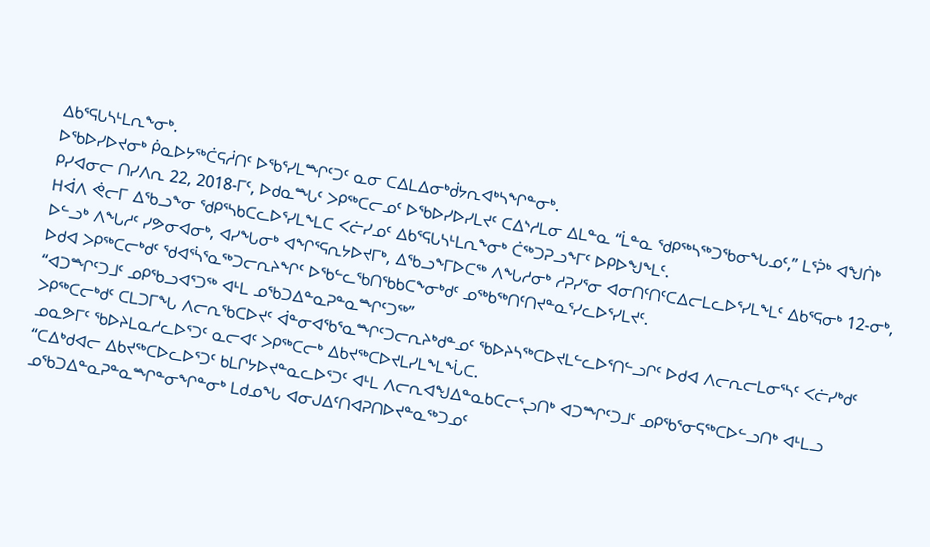ᐃᑲᕐᕋᒐᓴᒻᒪᕆᖕᓂᒃ.
ᐅᖃᐅᓯᐅᔪᓂᒃ ᑮᓇᐅᔭᖅᑖᕋᓲᑎᑦ ᐅᖃᕐᓯᒪᙱᑦᑐᑦ ᓇᓂ ᑕᐃᒪᐃᓂᒃᑰᔭᕆᐊᒃᓴᖏᓐᓂᒃ.
ᑭᓯᐊᓂᓕ ᑎᓯᐱᕆ 22, 2018-ᒥᑦ, ᐅᑯᓇᙵᑦ ᐳᑭᖅᑕᓕᓄᑦ ᐅᖃᐅᓯᐅᓯᒪᔪᑦ ᑕᐃᔅᓱᒪᓂ ᐃᒪᓐᓇ “ᒫᓐᓇ ᖁᑭᖅᓴᖅᑐᖃᓂᖓᓄᑦ,” ᒪᕐᕉᒃ ᐊᖑᑏᒃ ᕼᐋᐱ ᕚᓕᒥ ᐃᖃᓗᖕᓂ ᖁᑭᕐᓴᑲᑕᓚᐅᕐᓯᒪᖕᒪᑕ ᐸᓖᓯᓄᑦ ᐃᑲᕐᕋᒐᓴᒻᒪᕆᖕᓂᒃ ᑖᖅᑐᕈᓗᖕᒥᑦ ᐅᑭᐅᖑᖕᒪᑦ.
ᐅᓪᓗᒃ ᐱᖓᓱᑦ ᓯᕗᓂᐊᓂᒃ, ᐊᓯᖓᓂᒃ ᐊᖏᕐᕋᕆᔭᐅᔪᒥᒃ, ᐃᖃᓗᖕᒥᐅᑕᖅ ᐱᖓᓱᓂᒃ ᓱᕈᓯᕐᓂ ᐊᓂᑎᑦᑎᑦᑕᐃᓕᒪᓚᐅᕐᓯᒪᖕᒪᑦ ᐃᑲᕐᕋᓂᒃ 12-ᓂᒃ, ᐅᑯᐊ ᐳᑭᖅᑕᓕᒃᑯᑦ ᖁᐊᕐᓵᕐᓇᖅᑐᓕᕆᔨᖏᑦ ᐅᖃᓪᓚᖃᑎᖃᑲᑕᖕᓂᒃᑯᑦ ᓄᖅᑲᖅᑎᑦᑎᔪᓐᓇᕐᓯᓚᐅᕐᓯᒪᔪᑦ.
“ᐊᑐᙱᑦᑐᒧᑦ ᓄᑭᖃᓗᐊᕐᑐᖅ ᐊᒻᒪ ᓄᖃᑐᐃᓐᓇᕈᓐᓇᙱᑦᑐᖅ”
ᐳᑭᖅᑕᓕᒃᑯᑦ ᑕᒪᑐᒥᖓ ᐱᓕᕆᖃᑕᐅᔪᑦ ᐋᓐᓂᐊᖃᕐᓇᙱᑦᑐᓕᕆᔨᒃᑯᓐᓄᑦ ᖃᐅᔨᓴᖅᑕᐅᔪᒪᓪᓚᐅᕐᑎᓪᓗᒋᑦ ᐅᑯᐊ ᐱᓕᕆᓕᒪᓂᕐᓴᑦ ᐸᓖᓯᒃᑯᑦ ᓄᓇᕗᒥᑦ ᖃᐅᔨᒪᓇᓱᓚᐅᕐᑐᑦ ᓇᓕᐊᑦ ᐳᑭᖅᑕᓕᒃ ᐃᑲᔪᖅᑕᐅᔪᒪᓯᒪᖕᒪᖔᑕ.
“ᑕᐃᒃᑯᐊᓕ ᐃᑲᔪᖅᑕᐅᓚᐅᕐᑐᑦ ᑲᒪᒋᔭᐅᔪᓐᓇᓚᐅᕐᑐᑦ ᐊᒻᒪ ᐱᓕᕆᐊᖑᐃᓐᓇᑲᑕᓕᕐᖢᑎᒃ ᐊᑐᙱᑦᑐᒧᑦ ᓄᑭᖃᕐᓂᕋᖅᑕᐅᓪᓗᑎᒃ ᐊᒻᒪᓗ ᓄᖃᑐᐃᓐᓇᕈᓐᓇᙱᓐᓂᖏᓐᓂᒃ ᒪᑯᓄᖓ ᐊᓂᒍᐃᑦᑎᐊᕈᑎᐅᔪᓐᓇᖅᑐᓄᑦ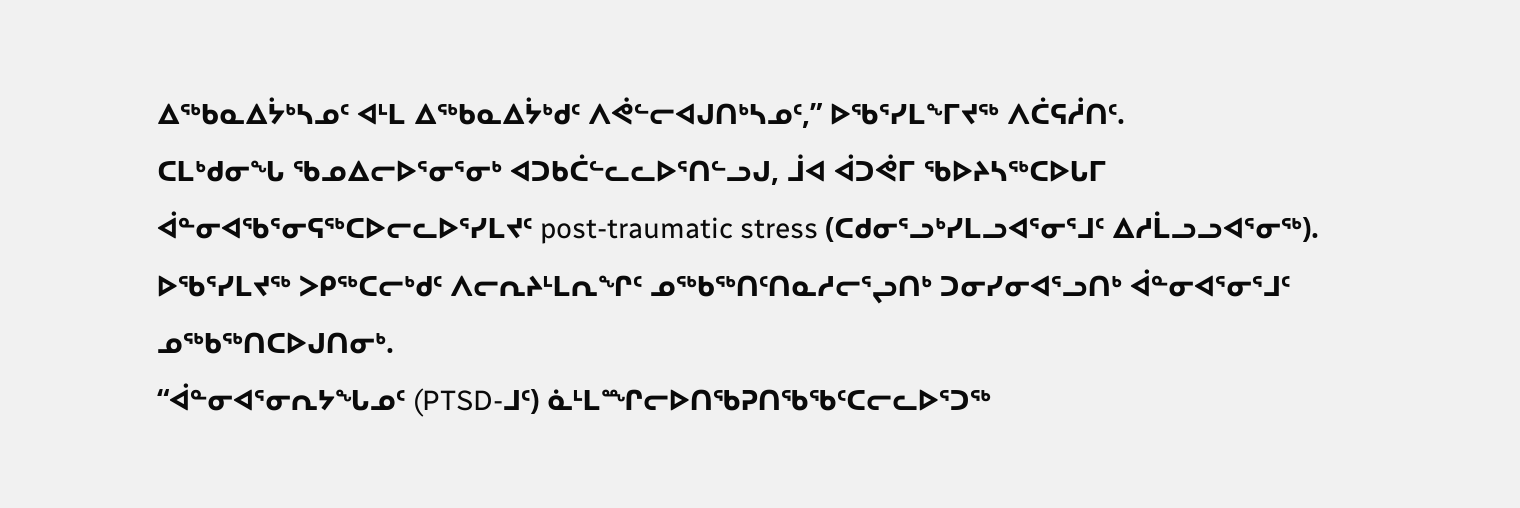ᐃᖅᑲᓇᐃᔮᒃᓴᓄᑦ ᐊᒻᒪ ᐃᖅᑲᓇᐃᔮᒃᑯᑦ ᐱᕚᓪᓕᐊᒍᑎᒃᓴᓄᑦ,” ᐅᖃᕐᓯᒪᖕᒥᔪᖅ ᐱᑖᕋᓲᑎᑦ.
ᑕᒪᒃᑯᓂᖓ ᖃᓄᐃᓕᐅᕐᓂᕐᓂᒃ ᐊᑐᑲᑖᓪᓚᓚᐅᕐᑎᓪᓗᒍ, ᒨᐊ ᐋᑐᕚᒥ ᖃᐅᔨᓴᖅᑕᐅᒐᒥ ᐋᓐᓂᐊᖃᕐᓂᕋᖅᑕᐅᓕᓚᐅᕐᓯᒪᔪᑦ post-traumatic stress (ᑕᑯᓂᕐᓗᒃᓯᒪᓗᐊᕐᓂᕐᒧᑦ ᐃᓱᒫᓗᓗᐊᕐᓂᖅ). ᐅᖃᕐᓯᒪᔪᖅ ᐳᑭᖅᑕᓕᒃᑯᑦ ᐱᓕᕆᔨᒻᒪᕆᖏᑦ ᓄᖅᑲᖅᑎᑦᑎᓇᓱᓕᕐᖢᑎᒃ ᑐᓂᓯᓂᐊᕐᓗᑎᒃ ᐋᓐᓂᐊᕐᓂᕐᒧᑦ ᓄᖅᑲᖅᑎᑕᐅᒍᑎᓂᒃ.
“ᐋᓐᓂᐊᕐᓂᕆᔭᖓᓄᑦ (PTSD-ᒧᑦ) ᓈᒻᒪᙱᓕᐅᑎᖃᕈᑎᖃᖃᑦᑕᓕᓚᐅᕐᑐᖅ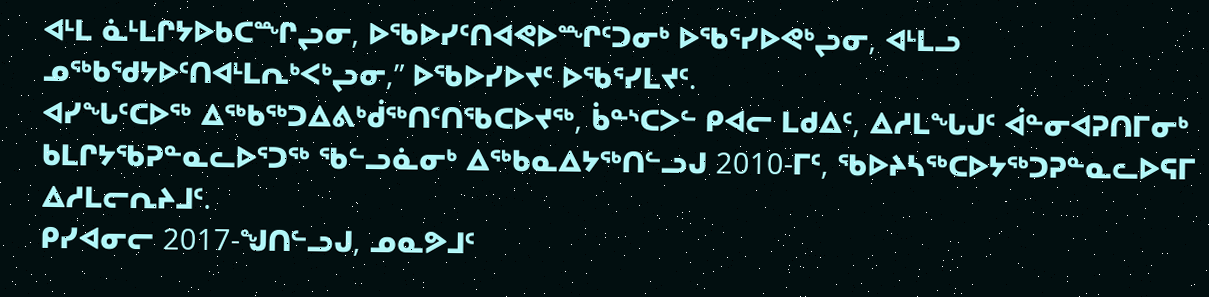ᐊᒻᒪ ᓈᒻᒪᒋᔭᐅᑲᑕᙱᖢᓂ, ᐅᖃᐅᓯᑦᑎᐊᕙᐅᙱᑦᑐᓂᒃ ᐅᖃᕐᓯᐅᕙᒃᖢᓂ, ᐊᒻᒪᓗ ᓄᖅᑲᖁᔭᐅᑦᑎᐊᒻᒪᕆᒃᐸᒃᖢᓂ,” ᐅᖃᐅᓯᐅᔪᑦ ᐅᖃᕐᓯᒪᔪᑦ.
ᐊᓯᖓᑦᑕᐅᖅ ᐃᖅᑲᖅᑐᐃᕕᒃᑰᖅᑎᑦᑎᖃᑕᐅᔪᖅ, ᑳᓐᔅᑕᐳᓪ ᑭᐊᓕ ᒪᑯᐃᑦ, ᐃᓱᒪᖓᒍᑦ ᐋᓐᓂᐊᕈᑎᒥᓂᒃ ᑲᒪᒋᔭᖃᕈᓐᓇᓚᐅᕐᑐᖅ ᖃᓪᓗᓈᓂᒃ ᐃᖅᑲᓇᐃᔭᖅᑎᓪᓗᒍ 2010-ᒥᑦ, ᖃᐅᔨᓴᖅᑕᐅᔭᖅᑐᕈᓐᓇᓚᐅᕋᒥ ᐃᓱᒪᓕᕆᔨᒧᑦ.
ᑭᓯᐊᓂᓕ 2017-ᖑᑎᓪᓗᒍ, ᓄᓇᕗᒧᑦ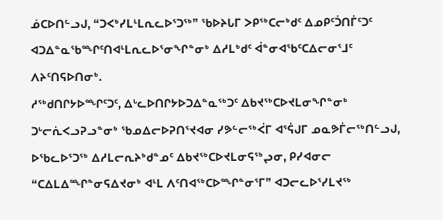ᓅᑕᐅᑎᓪᓗᒍ, “ᑐᐸᒃᓯᒪᒻᒪᕆᓚᐅᕐᑐᖅ” ᖃᐅᔨᒐᒥ ᐳᑭᖅᑕᓕᒃᑯᑦ ᐃᓄᑭᑦᑑᑎᒦᑦᑐᑦ ᐊᑐᐃᓐᓇᖃᙱᑦᑎᐊᒻᒪᕆᓚᐅᕐᓂᖏᓐᓂᒃ ᐃᓱᒪᒃᑯᑦ ᐋᓐᓂᐊᖃᑦᑕᐃᓕᓂᕐᒧᑦ ᐱᔨᑦᑎᕋᐅᑎᓂᒃ.
ᓱᖅᑯᑎᒋᔭᐅᙱᑦᑐᑦ, ᐃᒡᓚᐅᑎᒋᔭᐅᑐᐃᓐᓇᖅᑐᑦ ᐃᑲᔪᖅᑕᐅᔪᒪᓂᖏᓐᓂᒃ
ᑐᒡᓕᕇᐸᓗᕈᓗᓐᓂᒃ ᖃᓄᐃᓕᐅᕈᑎᕐᔪᐊᓂ ᓯᕗᓪᓕᖅᐹᒥ ᐊᕐᕌᒍᒥ ᓄᓇᕗᒦᓕᖅᑎᓪᓗᒍ, ᐅᖃᓚᐅᕐᑐᖅ ᐃᓱᒪᓕᕆᔨᒃᑯᓐᓄᑦ ᐃᑲᔪᖅᑕᐅᔪᒪᓂᕋᖅᖢᓂ, ᑭᓯᐊᓂᓕ “ᑕᐃᒪᐃᙱᓐᓂᕋᐃᔪᓂᒃ ᐊᒻᒪ ᐱᑦᑎᐊᖅᑕᐅᙱᓐᓂᕐᒥ” ᐊᑐᓕᓚᐅᕐᓯᒪᔪᖅ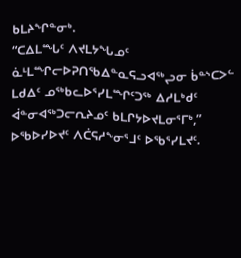ᑲᒪᔨᖏᓐᓂᒃ.
“ᑕᐃᒪᙵᑦ ᐱᔪᒪᔭᖓᓄᑦ ᓈᒻᒪᙱᓕᐅᕈᑎᖃᐃᓐᓇᕋᓗᐊᖅᖢᓂ ᑳᓐᔅᑕᐳᓪ ᒪᑯᐃᑦ ᓄᖅᑲᓚᐅᕐᓯᒪᙱᑦᑐᖅ ᐃᓱᒪᒃᑯᑦ ᐋᓐᓂᐊᖅᑐᓕᕆᔨᓄᑦ ᑲᒪᒋᔭᐅᔪᒪᓂᕐᒥᒃ,” ᐅᖃᐅᓯᐅᔪᑦ ᐱᑖᕋᓱᖕᓂᕐᒧᑦ ᐅᖃᕐᓯᒪᔪᑦ.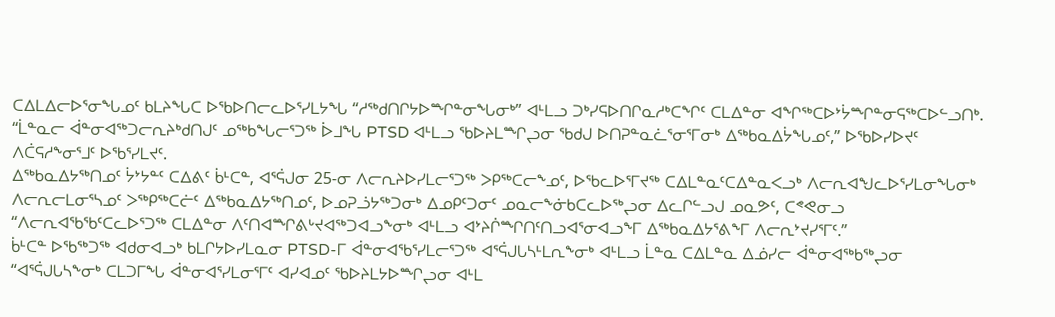ᑕᐃᒪᐃᓕᐅᕐᓂᖓᓄᑦ ᑲᒪᔨᖓᑕ ᐅᖃᐅᑎᓕᓚᐅᕐᓯᒪᔭᖓ “ᓱᖅᑯᑎᒋᔭᐅᙱᓐᓂᖓᓂᒃ” ᐊᒻᒪᓗ ᑐᒃᓯᕋᐅᑎᒋᓇᓱᒃᑕᖏᑦ ᑕᒪᐃᓐᓂ ᐊᖏᖅᑕᐅᔾᔮᙱᓐᓂᕋᖅᑕᐅᓪᓗᑎᒃ.
“ᒫᓐᓇᓕ ᐋᓐᓂᐊᖅᑐᓕᕆᔨᒃᑯᑎᒍᑦ ᓄᖅᑲᖓᓕᕐᑐᖅ ᐆᒧᖓ PTSD ᐊᒻᒪᓗ ᖃᐅᔨᒪᙱᖢᓂ ᖃᑯᒍ ᐅᑎᕈᓐᓇᓛᕐᓂᕐᒥᓂᒃ ᐃᖅᑲᓇᐃᔮᖓᓄᑦ,” ᐅᖃᐅᓯᐅᔪᑦ ᐱᑖᕋᓱᖕᓂᕐᒧᑦ ᐅᖃᕐᓯᒪᔪᑦ.
ᐃᖅᑲᓇᐃᔭᖅᑎᓄᑦ ᔮᔾᔭᓐᑦ ᑕᐃᕕᑦ ᑳᒻᑕᓐ, ᐊᕐᕌᒍᓂ 25-ᓂ ᐱᓕᕆᔨᐅᓯᒪᓕᕐᑐᖅ ᐳᑭᖅᑕᓕᖕᓄᑦ, ᐅᖃᓚᐅᕐᒥᔪᖅ ᑕᐃᒪᓐᓇᑦᑕᐃᓐᓇᐸᓗᒃ ᐱᓕᕆᐊᖑᓚᐅᕐᓯᒪᓂᖓᓂᒃ ᐱᓕᕆᓕᒪᓂᕐᓴᓄᑦ ᐳᖅᑭᖅᑕᓖᑦ ᐃᖅᑲᓇᐃᔭᖅᑎᓄᑦ, ᐅᓄᕈᓘᔭᖅᑐᓂᒃ ᐃᓄᑭᑦᑐᓂᑦ ᓄᓇᓕᖕᓃᑲᑕᓚᐅᖅᖢᓂ ᐃᓚᒋᓪᓗᒍ ᓄᓇᕗᑦ, ᑕᕝᕙᓂᓗ “ᐱᓕᕆᐊᖃᖃᑦᑕᓚᐅᕐᑐᖅ ᑕᒪᐃᓐᓂ ᐱᑦᑎᐊᙱᕕᒡᔪᐊᖅᑐᐊᓗᖕᓂᒃ ᐊᒻᒪᓗ ᐊᔾᔨᒌᙱᑎᑦᑎᓗᐊᕐᓂᐊᓗᖕᒥ ᐃᖅᑲᓇᐃᔭᕐᕕᖕᒥ ᐱᓕᕆᔾᔪᓯᕐᒥᑦ.”
ᑳᒻᑕᓐ ᐅᖃᖅᑐᖅ ᐊᑯᓂᐊᓗᒃ ᑲᒪᒋᔭᐅᓯᒪᓇᓂ PTSD-ᒥ ᐋᓐᓂᐊᖃᕐᓯᒪᓕᕐᑐᖅ ᐊᕐᕌᒍᒐᓴᒻᒪᕆᖕᓂᒃ ᐊᒻᒪᓗ ᒫᓐᓇ ᑕᐃᒪᓐᓇ ᐃᓅᓯᓕ ᐋᓐᓂᐊᖅᑲᖅᖢᓂ “ᐊᕐᕌᒍᒐᓴᖕᓂᒃ ᑕᒪᑐᒥᖓ ᐋᓐᓂᐊᕐᓯᒪᓂᕐᒥᑦ ᐊᓯᐊᓄᑦ ᖃᐅᔨᒪᔭᐅᙱᖢᓂ ᐊᒻᒪ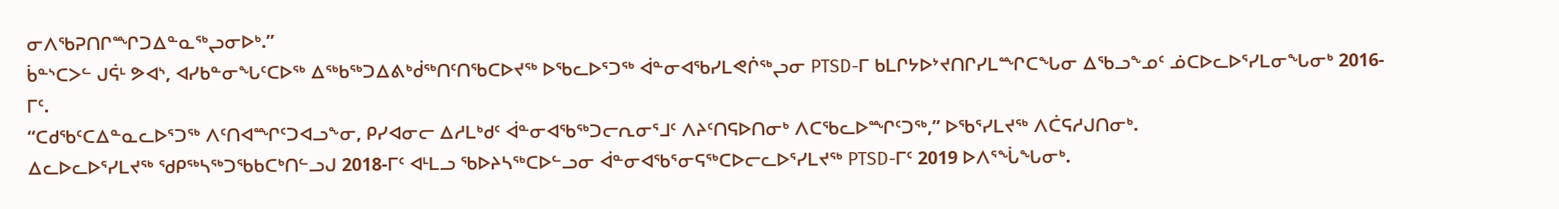ᓂᐱᖃᕈᑎᒋᙱᑐᐃᓐᓇᖅᖢᓂᐅᒃ.”
ᑳᓐᔅᑕᐳᓪ ᒍᕌᒻ ᕗᐊᔅ, ᐊᓯᑲᓐᓂᖓᑦᑕᐅᖅ ᐃᖅᑲᖅᑐᐃᕕᒃᑰᖅᑎᑦᑎᖃᑕᐅᔪᖅ ᐅᖃᓚᐅᕐᑐᖅ ᐋᓐᓂᐊᖃᓯᒪᕙᒌᖅᖢᓂ PTSD-ᒥ ᑲᒪᒋᔭᐅᔾᔪᑎᒋᓯᒪᙱᑕᖓᓂ ᐃᖃᓗᖕᓄᑦ ᓅᑕᐅᓚᐅᕐᓯᒪᓂᖓᓂᒃ 2016-ᒥᑦ.
“ᑕᑯᖃᑦᑕᐃᓐᓇᓚᐅᕐᑐᖅ ᐱᑦᑎᐊᙱᑦᑐᐊᓗᖕᓂ, ᑭᓯᐊᓂᓕ ᐃᓱᒪᒃᑯᑦ ᐋᓐᓂᐊᖃᖅᑐᓕᕆᓂᕐᒧᑦ ᐱᔨᑦᑎᕋᐅᑎᓂᒃ ᐱᑕᖃᓚᐅᙱᑦᑐᖅ,” ᐅᖃᕐᓯᒪᔪᖅ ᐱᑖᕋᓱᒍᑎᓂᒃ.
ᐃᓚᐅᓚᐅᕐᓯᒪᔪᖅ ᖁᑭᖅᓴᖅᑐᖃᑲᑕᒃᑎᓪᓗᒍ 2018-ᒥᑦ ᐊᒻᒪᓗ ᖃᐅᔨᓴᖅᑕᐅᓪᓗᓂ ᐋᓐᓂᐊᖃᕐᓂᕋᖅᑕᐅᓕᓚᐅᕐᓯᒪᔪᖅ PTSD-ᒥᑦ 2019 ᐅᐱᕐᖔᖓᓂᒃ.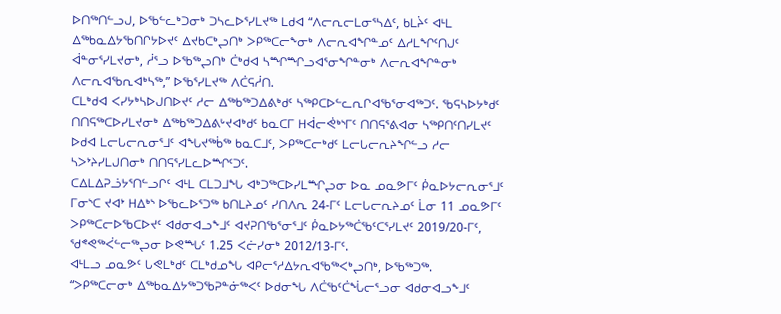ᐅᑎᖅᑎᓪᓗᒍ, ᐅᖃᓪᓚᒃᑐᓂᒃ ᑐᓴᓚᐅᕐᓯᒪᔪᖅ ᒪᑯᐊ “ᐱᓕᕆᓕᒪᓂᕐᓴᐃᑦ, ᑲᒪᔩᑦ ᐊᒻᒪ ᐃᖅᑲᓇᐃᔭᖃᑎᒋᔭᐅᔪᑦ ᐃᔪᑲᑕᒃᖢᑎᒃ ᐳᑭᖅᑕᓕᖕᓂᒃ ᐱᓕᕆᐊᖏᓐᓄᑦ ᐃᓱᒪᖏᑦᑎᒍᑦ ᐋᓐᓂᕐᓯᒪᔪᓂᒃ, ᓲᕐᓗ ᐅᖃᖅᖢᑎᒃ ᑖᒃᑯᐊ ᓴᙱᙱᓗᐊᕐᓂᖏᓐᓂᒃ ᐱᓕᕆᐊᖏᓐᓂᒃ ᐱᓕᕆᐊᖃᕆᐊᒃᓴᖅ,” ᐅᖃᕐᓯᒪᔪᖅ ᐱᑖᕋᓲᑎ.
ᑕᒪᒃᑯᐊ ᐸᓯᔭᒃᓴᐅᒍᑎᐅᔪᑦ ᓱᓕ ᐃᖅᑲᖅᑐᐃᕕᒃᑯᑦ ᓴᖅᑭᑕᐅᓪᓚᕆᒋᐊᖃᕐᓂᐊᖅᑐᑦ. ᖃᕋᓴᐅᔭᒃᑯᑦ ᑎᑎᕋᖅᑕᐅᓯᒪᔪᓂᒃ ᐃᖅᑲᖅᑐᐃᕕᒡᔪᐊᒃᑯᑦ ᑲᓇᑕᒥ ᕼᐋᓕᕚᒃᔅᒥᑦ ᑎᑎᕋᕐᕕᐊᓂ ᓴᖅᑭᑎᑦᑎᓯᒪᔪᑦ ᐅᑯᐊ ᒪᓕᒐᓕᕆᓂᕐᒧᑦ ᐊᖓᔪᖅᑳᖅ ᑲᓇᑕᒧᑦ, ᐳᑭᖅᑕᓕᒃᑯᑦ ᒪᓕᒐᓕᕆᔨᖏᓪᓗ ᓱᓕ ᓴᐳᔾᔨᓯᒪᒍᑎᓂᒃ ᑎᑎᕋᕐᓯᒪᓚᐅᙱᑦᑐᑦ.
ᑕᐃᒪᐃᕈᓘᔭᕐᑎᓪᓗᒋᑦ ᐊᒻᒪ ᑕᒪᑐᒧᖓ ᐊᒃᑐᖅᑕᐅᓯᒪᙱᖢᓂ ᐅᓇ ᓄᓇᕗᒥᑦ ᑮᓇᐅᔭᓕᕆᓂᕐᒧᑦ ᒥᓂᔅᑕ ᔪᐊᔾ ᕼᐃᒃᔅ ᐅᖃᓚᐅᕐᑐᖅ ᑲᑎᒪᔨᓄᑦ ᓯᑎᐱᕆ 24-ᒥᑦ ᒪᓕᒐᓕᕆᔨᓄᑦ ᒫᓂ 11 ᓄᓇᕗᒥᑦ ᐳᑭᖅᑕᓕᐅᖃᑕᐅᔪᑦ ᐊᑯᓂᐊᓗᖕᒧᑦ ᐊᔪᕈᑎᖃᕐᓂᕐᒧᑦ ᑮᓇᐅᔭᖅᑖᖃᑦᑕᕐᓯᒪᔪᑦ 2019/20-ᒥᑦ, ᖁᕝᕙᖅᐹᓪᓕᖅᖢᓂ ᐅᕙᙵᑦ 1.25 ᐸᓖᓯᓂᒃ 2012/13-ᒥᑦ.
ᐊᒻᒪᓗ ᓄᓇᕗᑦ ᒐᕙᒪᒃᑯᑦ ᑕᒪᒃᑯᓄᖓ ᐊᑭᓕᕐᓱᐃᔭᕆᐊᖃᖅᐸᒃᖢᑎᒃ, ᐅᖃᖅᑐᖅ.
“ᐳᑭᖅᑕᓕᓂᒃ ᐃᖅᑲᓇᐃᔭᖅᑐᖃᕈᓐᓃᖅᐸᑦ ᐅᑯᓂᖓ ᐱᑖᖃᑦᑖᖔᓕᕐᓗᓂ ᐊᑯᓂᐊᓗᖕᒧᑦ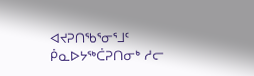ᐊᔪᕈᑎᖃᕐᓂᕐᒧᑦ ᑮᓇᐅᔭᖅᑖᕈᑎᓂᒃ ᓱᓕ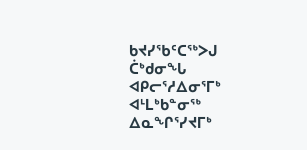ᑲᔪᓯᖃᑦᑕᖅᐳᒍ ᑖᒃᑯᓂᖓ ᐊᑭᓕᕐᓱᐃᓂᕐᒥᒃ ᐊᒻᒪᒃᑲᓐᓂᖅ ᐃᓇᖏᕐᓯᔪᒥᒃ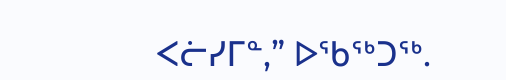ᐸᓖᓯᒥᓐ,” ᐅᖃᖅᑐᖅ.